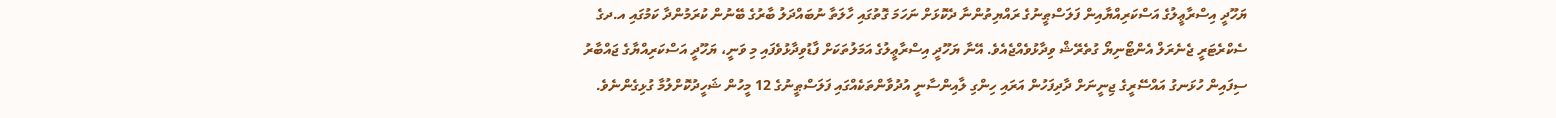ޔަހޫދީ އިސްރާޢީލުގެ އަސްކަރިއްޔާއިން ފަލަސްޠީނުގެ ރައްޔިތުންނާ ދެކޮޅަށް ނަހަމަ ގޮތުގައި ހާލަތާ ނުބައްދަލު ބާރުގެ ބޭނުން ކުރަމުންދާ ކަމުގައި އ.ދގެ ސެކްރެޓަރީ ޖެނެރަލް އެންޓޯނިޔޯ ގުތެރޭޝް ވިދާޅުވެއްޖެއެވެ. އޭނާ ޔަހޫދީ އިސްރާޢީލުގެ އަމަލުތަކަށް ފާޑުވިދާޅުވެފައި މި ވަނީ، ޔަހޫދީ އަސްކަރިއްޔާގެ ޖައްބާރު ސިފައިން ހުޅަނގު އައްސޭރީގެ ޖިނީނަށް ދާދިފަހުން އަރައި ހިންގި ލާއިންސާނީ އުދުވާންތަކެއްގައި ފަލަސްޠީނުގެ 12 މީހުން ޝަހީދުކޮށްލުމާ ގުޅިގެންނެވެ.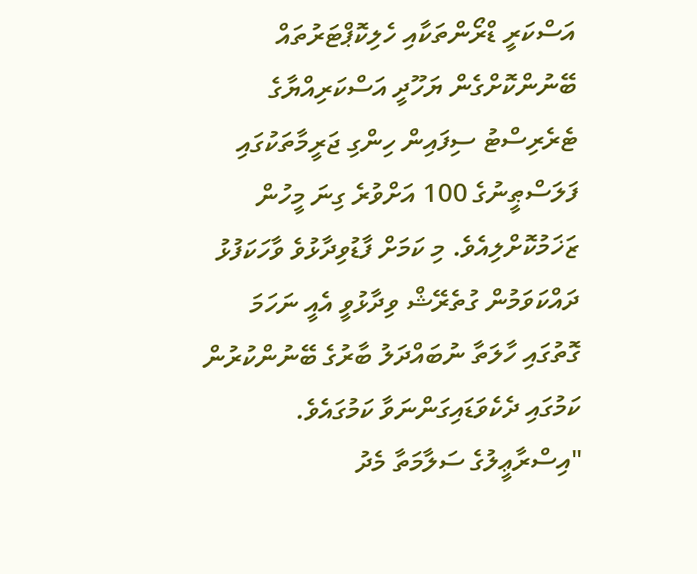އަސްކަރީ ޑްރޯންތަކާއި ހެލިކޮޕްޓަރުތައް ބޭނުންކޮށްގެން ޔަހޫދީ އަސްކަރިއްޔާގެ ޓެރެރިސްޓު ސިފައިން ހިންގި ޖަރީމާތަކުގައި ފަލަސްޠީނުގެ 100 އަށްވުރެ ގިނަ މީހުން ޒަޚަމުކޮށްލިއެވެ. މި ކަމަށް ފާޑުވިދާޅުވެ ވާހަކަފުޅު ދައްކަވަމުން ގުތެރޭޝް ވިދާޅުވީ އެއީ ނަހަމަ ގޮތުގައި ހާލަތާ ނުބައްދަލު ބާރުގެ ބޭނުންކުރުން ކަމުގައި ދެކެވަޑައިގަންނަވާ ކަމުގައެވެ.
"އިސްރާޢީލުގެ ސަލާމަތާ މެދު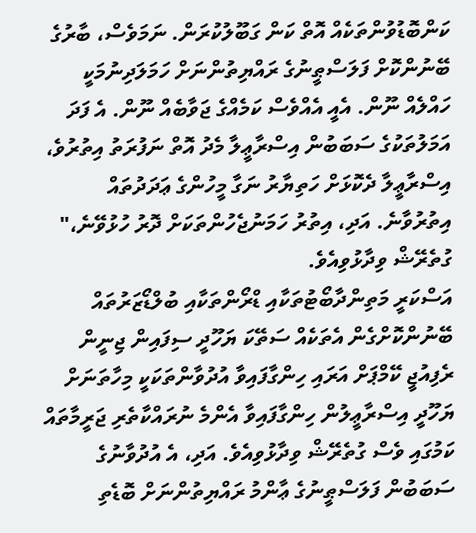ކަންބޮޑުވުންތަކެއް އޮތް ކަން ގަބޫލުކުރަން. ނަމަވެސް، ބާރުގެ ބޭނުންކޮށް ފަލަސްޠީނުގެ ރައްޔިތުންނަށް ހަމަލަދިނުމަކީ ހައްލެއް ނޫން. އެއީ އެއްވެސް ކަމެއްގެ ޖަވާބެއް ނޫން. އެ ފަދަ އަމަލުތަކުގެ ސަބަބުން އިސްރާޢީލާ މެދު އޮތް ނަފުރަތު އިތުރުވެ، އިސްރާޢީލާ ދެކޮޅަށް ހަތިޔާރު ނަގާ މީހުންގެ ޢަދަދުތައް އިތުރުވާނެ. އަދި، އިތުރު ހަމަނުޖެހުންތަކަށް ދޮރު ހުޅުވޭނެ،" ގުތެރޭޝް ވިދާޅުވިއެވެ.
އަސްކަރީ މަތިންދާބޯޓުތަކާއި ޑްރޯންތަކާއި ބުލްޑޯޒަރުތައް ބޭނުންކޮށްގެން އެތަކެއް ސަތޭކަ ޔަހޫދީ ސިފައިން ޖިނީން ރެފިއުޖީ ކޭމްޕަށް އަރައި ހިންގާފައިވާ އުދުވާންތަކަކީ މިހާތަނަށް ޔަހޫދީ އިސްރާޢީލުން ހިންގާފައިވާ އެންމެ ނުރައްކާތެރި ޖަރީމާތައް ކަމުގައި ވެސް ގުތެރޭޝް ވިދާޅުވިއެވެ. އަދި، އެ އުދުވާނުގެ ސަބަބުން ފަލަސްޠީނުގެ ޢާންމު ރައްޔިތުންނަށް ބޮޑެތި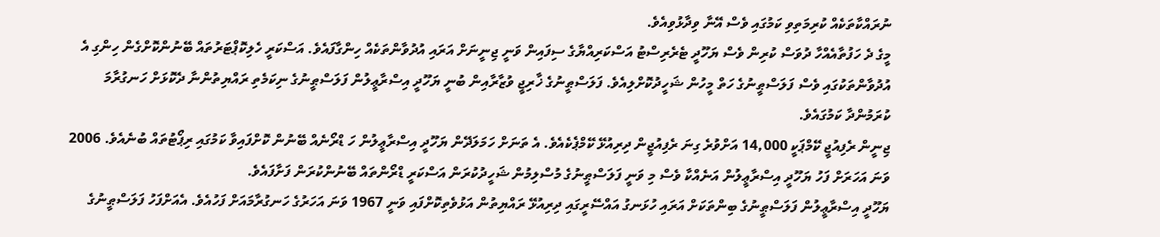ނުރައްކާތަކެއް ކުރިމަތިވި ކަމުގައި ވެސް އޭނާ ވިދާޅުވިއެވެ.
މީގެ ދެ ހަފުތާއެއްހާ ދުވަސް ކުރިން ވެސް ޔަހޫދީ ޓެރެރިސްޓު އަސްކަރިއްޔާގެ ސިފައިން ވަނީ ޖިނީނަށް އަރައި އުދުވާންތަކެއް ހިންގާފައެވެ. އަސްކަރީ ހެލިކޮޕްޓަރުތައް ބޭނުންކޮށްގެން ހިންގި އެ އުދުވާންތަކުގައި ވެސް ފަލަސްޠީނުގެ ހަތް މީހުން ޝަހީދުކޮށްލިއެވެ. ފަލަސްޠީނުގެ ޚާރިޖީ ވުޒާރާއިން ބުނީ ޔަހޫދީ އިސްރާޢީލުން ފަލަސްޠީނުގެ ނިކަމެތި ރައްޔިތުންނާ ދެކޮޅަށް ހަނގުރާމަ ކުރަމުންދާ ކަމުގައެވެ.
ޖިނީން ރެފިއުޖީ ކޭމްޕަކީ 14,000 އަށްވުރެ ގިނަ ރެފިއުޖީން ދިރިއުޅޭ ކޭމްޕެކެއެވެ. އެ ތަނަށް ހަމަލަދޭން ޔަހޫދީ އިސްރާޢީލުން ހަ ޑްރޯނެއް ބޭނުން ކޮށްފައިވާ ކަމުގައި ރިޕޯޓުތައް ބުނެއެވެ. 2006 ވަނަ އަހަރަށް ފަހު ޔަހޫދީ އިސްރާޢީލުން އަނެއްކާ ވެސް މި ވަނީ ފަލަސްޠީނުގެ މުސްލިމުން ޝަހީދުކުރަން އަސްކަރީ ޑްރޯންތައް ބޭނުންކުރަން ފަށާފައެވެ.
ޔަހޫދީ އިސްރާޢީލުން ފަލަސްޠީނުގެ ބިންތަކަށް އަރައި ހުޅަނގު އައްސޭރީގައި ދިރިއުޅޭ ރައްޔިތުން އަޅުވެތިކޮށްފައި ވަނީ 1967 ވަނަ އަހަރުގެ ހަނގުރާމައަށް ފަހުއެވެ. އެއަށްފަހު ފަލަސްޠީނުގެ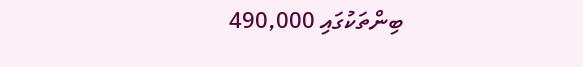ބިންތަކުގައި 490,000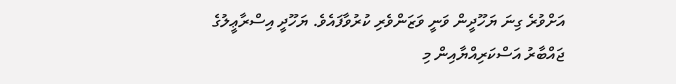އަށްވުރެ ގިނަ ޔަހޫދީން ވަނީ ވަޒަންވެރި ކުރުވާފައެވެ. ޔަހޫދީ އިސްރާޢީލުގެ ޖައްބާރު އަސްކަރިއްޔާއިން މި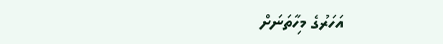އަހަރުގެ މިހާތަނަށް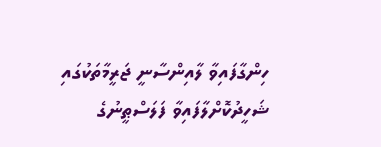ހިންގާފައިވާ ލާއިންސާނީ ޖަރީމާތަކުގައި ޝަހީދުކޮށްލާފައިވާ ފަލަސްޠީނުގެ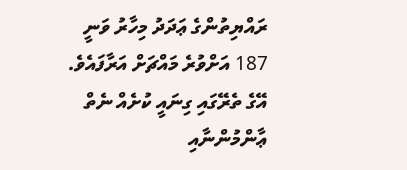ރައްޔިތުންގެ ޢަދަދު މިހާރު ވަނީ 187 އަށްވުރެ މައްޗަށް އަރާފައެވެ. އޭގެ ތެރޭގައި ގިނައީ ކުށެއް ނެތް ޢާންމުންނާއި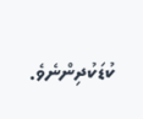ކުޑަކުދިންނެވެ.